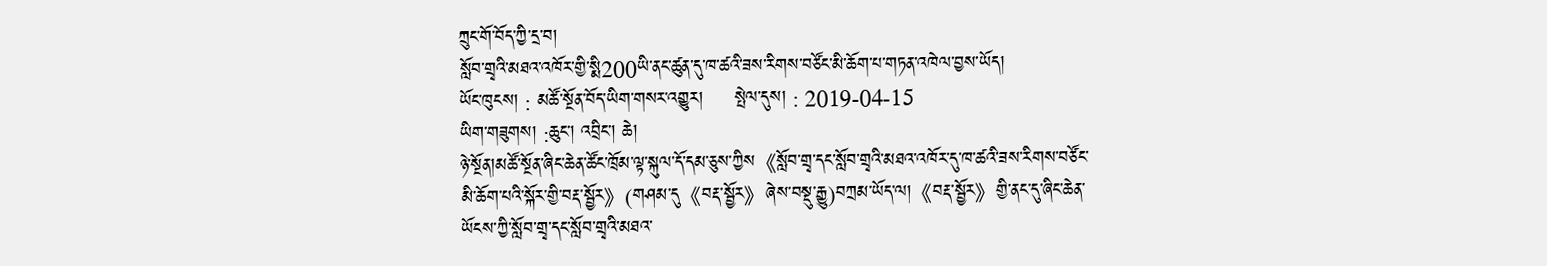ཀྲུང་གོ་བོད་ཀྱི་དྲ་བ།
སློབ་གྲྭའི་མཐའ་འཁོར་གྱི་སྨི200ཡི་ནང་ཚུན་དུ་ཁ་ཚའི་ཟས་རིགས་བཙོང་མི་ཆོག་པ་གཏན་འཁེལ་བྱས་ཡོད།
ཡོང་ཁུངས། : མཚོ་སྔོན་བོད་ཡིག་གསར་འགྱུར།     སྤེལ་དུས། : 2019-04-15
ཡིག་གཟུགས། :ཆུང་། འབྲིང་། ཆེ།
ཉེ་སྔོན།མཚོ་སྔོན་ཞིང་ཆེན་ཚོང་ཁྲོམ་ལྟ་སྐུལ་དོ་དམ་ཅུས་ཀྱིས《སློབ་གྲྭ་དང་སློབ་གྲྭའི་མཐའ་འཁོར་དུ་ཁ་ཚའི་ཟས་རིགས་བཙོང་མི་ཆོག་པའི་སྐོར་གྱི་བརྡ་སྦྱོར》(གཤམ་དུ《བརྡ་སྦྱོར》ཞེས་བསྡུ་རྒྱུ)བཀྲམ་ཡོད་ལ།《བརྡ་སྦྱོར》གྱི་ནང་དུ་ཞིང་ཆེན་ཡོངས་ཀྱི་སློབ་གྲྭ་དང་སློབ་གྲྭའི་མཐའ་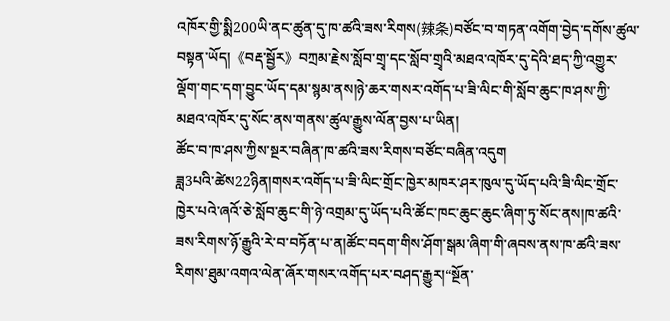འཁོར་གྱི་སྨི200ཡི་ནང་ཚུན་དུ་ཁ་ཚའི་ཟས་རིགས(辣条)བཙོང་བ་གཏན་འགོག་བྱེད་དགོས་ཚུལ་བསྟན་ཡོད།《བརྡ་སྦྱོར》བཀྲམ་རྗེས་སློབ་གྲྭ་དང་སློབ་གྲྭའི་མཐའ་འཁོར་དུ་དེའི་ཐད་ཀྱི་འགྱུར་ལྡོག་གང་དག་བྱུང་ཡོད་དམ་སྙམ་ནས།ཉེ་ཆར་གསར་འགོད་པ་ཟི་ལིང་གི་སློབ་ཆུང་ཁ་ཤས་ཀྱི་མཐའ་འཁོར་དུ་སོང་ནས་གནས་ཚུལ་རྒྱུས་ལོན་བྱས་པ་ཡིན།
ཚོང་བ་ཁ་ཤས་ཀྱིས་སྔར་བཞིན་ཁ་ཚའི་ཟས་རིགས་བཙོང་བཞིན་འདུག
ཟླ3པའི་ཚེས22ཉིན།གསར་འགོད་པ་ཟི་ལིང་གྲོང་ཁྱེར་མཁར་ཤར་ཁུལ་དུ་ཡོད་པའི་ཟི་ལིང་གྲོང་ཁྱེར་པའེ་ཞའོ་ཅེ་སློབ་ཆུང་གི་ཉེ་འགྲམ་དུ་ཡོད་པའི་ཚོང་ཁང་ཆུང་ཆུང་ཞིག་ཏུ་སོང་ནས།ཁ་ཚའི་ཟས་རིགས་ཉོ་རྒྱུའི་རེ་བ་བཏོན་པ་ན།ཚོང་བདག་གིས་ཤོག་སྒམ་ཞིག་གི་ཞབས་ནས་ཁ་ཚའི་ཟས་རིགས་ཐུམ་འགའ་ལེན་ཞོར་གསར་འགོད་པར་བཤད་རྒྱུར།“སྔོན་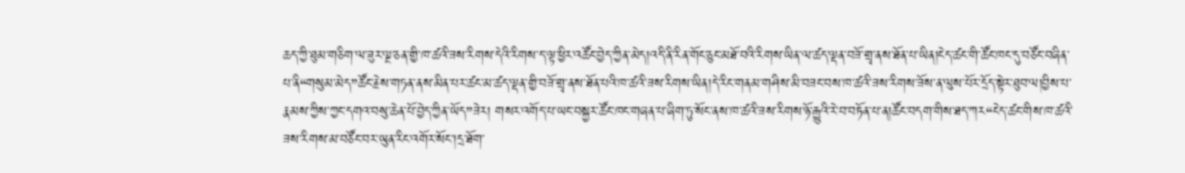ཆད་ཀྱི་ཐུམ་གཅིག་ལ་ཟུར་ལྔ་ཅན་གྱི་ཁ་ཚའི་ཟས་རིགས་དེའི་རིགས་ད་ལྟ་ཕྱིར་འཚོང་བྱེད་ཀྱིན་མེད།འདི་ནི་རིན་གོང་ཅུང་མཐོ་བའི་རིགས་ཡིན་ལ་ཚད་ལྡན་བཟོ་གྲྭ་ནས་ཐོན་པ་ཡིན།ངེད་ཚང་གི་ཚོང་ཁང་དུ་བཙོང་བཞིན་པ་ནི“གསུམ་མེད”ཚོང་རྗེས་གཏན་ནས་མིན་པར་ཚང་མ་ཚད་ལྡན་གྱི་བཟོ་གྲྭ་ནས་ཐོན་པའི་ཁ་ཚའི་ཟས་རིགས་ཡིན།དེ་རིང་གནམ་གཤིས་མི་བཟང་བས་ཁ་ཚའི་ཟས་རིགས་ཟོས་ན་ལུས་པོར་དྲོད་སྟེར་ཐུབ་ལ།བྱིས་པ་རྣམས་ཀྱིས་ཀྱང་དགའ་བསུ་ཆེན་པོ་བྱེད་ཀྱིན་ཡོད”ཟེར། གསར་འགོད་པ་ཡང་བསྐྱར་ཚོང་ཁང་གཞན་པ་ཞིག་ཏུ་སོང་ནས་ཁ་ཚའི་ཟས་རིགས་ཉོ་རྒྱུའི་རེ་བ་བཏོན་པ་ན།ཚོང་བདག་གིས་ཐད་ཀར“ངེད་ཚང་གིས་ཁ་ཚའི་ཟས་རིགས་མ་བཙོང་བར་ཡུན་རིང་འགོར་སོང་།དྲ་ཐོག་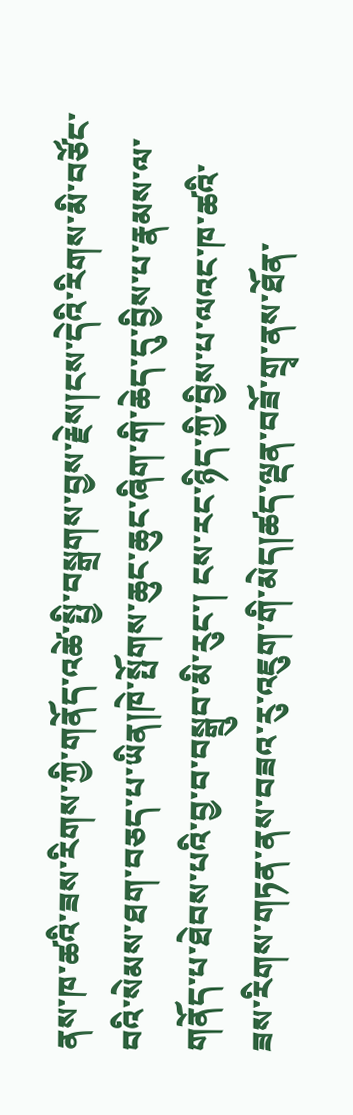ནས་ཁ་ཚའི་ཟས་རིགས་ཀྱི་གནོད་འཚེ་སྤྱི་བསྒྲགས་བྱས་རྗེས།ངས་དེའི་རིགས་མི་བཙོང་བའི་སེམས་ཐག་བཅད་པ་ཡིན།ཁེ་སྤོགས་ཆུང་ཆུང་ཞིག་གི་ཆེད་དུ་བྱིས་པ་རྣམས་ལ་གནོད་པ་ཐེབས་པའི་བྱ་བ་བསྒྲུབ་མི་རུང་། ངས་རང་ཉིད་ཀྱི་བྱིས་པ་ལའང་ཁ་ཚའི་ཟས་རིགས་གཏན་ནས་བཟའ་རུ་འཇུག་གི་མེད།ཚད་ལྡན་བཟོ་གྲྭ་ནས་ཐོན་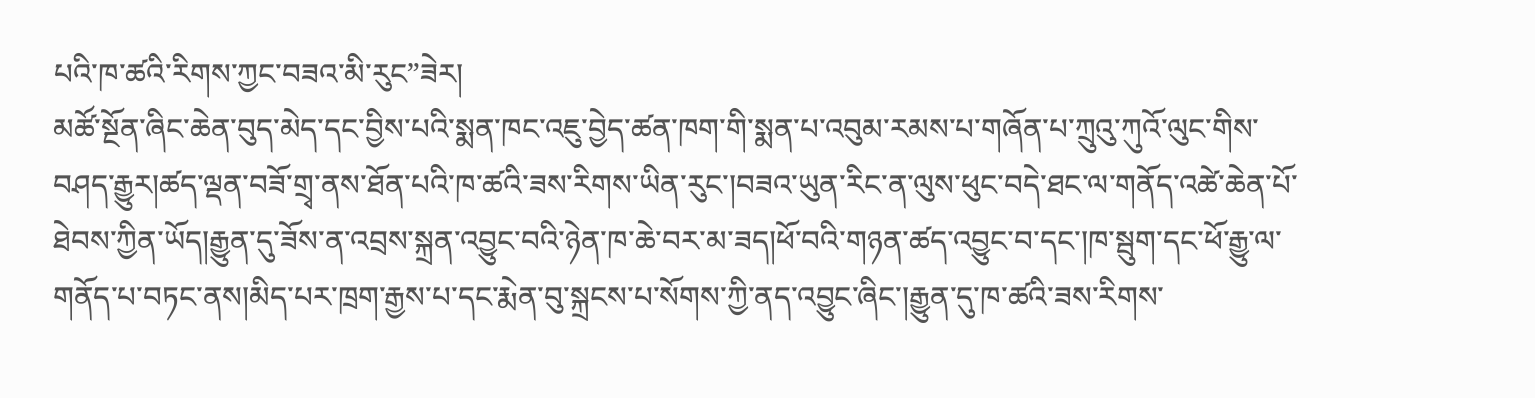པའི་ཁ་ཚའི་རིགས་ཀྱང་བཟའ་མི་རུང”ཟེར།
མཚོ་སྔོན་ཞིང་ཆེན་བུད་མེད་དང་བྱིས་པའི་སྨན་ཁང་འཇུ་བྱེད་ཚན་ཁག་གི་སྨན་པ་འབུམ་རམས་པ་གཞོན་པ་ཀྲུའུ་ཀུའོ་ལུང་གིས་བཤད་རྒྱུར།ཚད་ལྡན་བཟོ་གྲྭ་ནས་ཐོན་པའི་ཁ་ཚའི་ཟས་རིགས་ཡིན་རུང་།བཟའ་ཡུན་རིང་ན་ལུས་ཕུང་བདེ་ཐང་ལ་གནོད་འཚེ་ཆེན་པོ་ཐེབས་ཀྱིན་ཡོད།རྒྱུན་དུ་ཟོས་ན་འབྲས་སྐྲན་འབྱུང་བའི་ཉེན་ཁ་ཆེ་བར་མ་ཟད།ཕོ་བའི་གཉན་ཚད་འབྱུང་བ་དང་།ཁ་སྦུག་དང་ཕོ་རྒྱུ་ལ་གནོད་པ་བཏང་ནས།མིད་པར་ཁྲག་རྒྱས་པ་དང་རྨེན་བུ་སྐྲངས་པ་སོགས་ཀྱི་ནད་འབྱུང་ཞིང་།རྒྱུན་དུ་ཁ་ཚའི་ཟས་རིགས་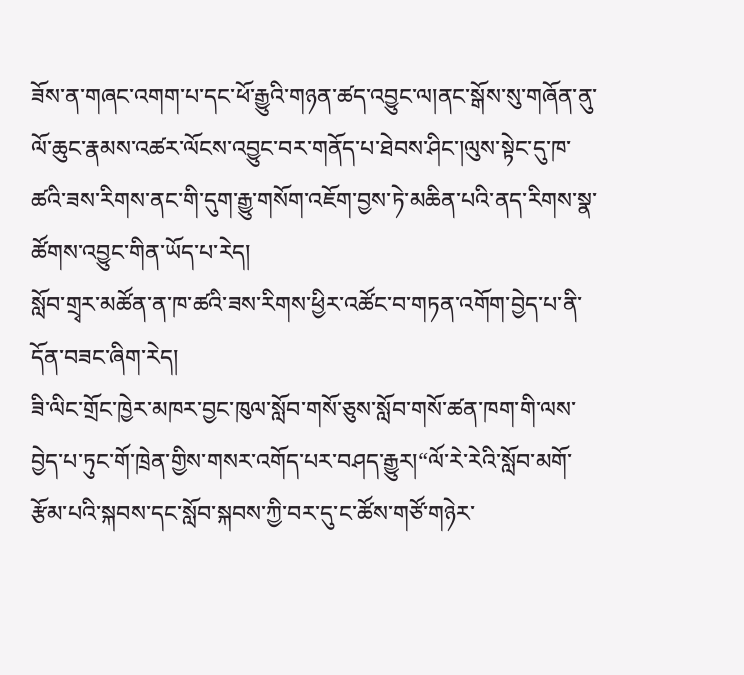ཟོས་ན་གཞང་འགག་པ་དང་ཕོ་རྒྱུའི་གཉན་ཚད་འབྱུང་ལ།ནང་སྒོས་སུ་གཞོན་ནུ་ལོ་ཆུང་རྣམས་འཚར་ལོངས་འབྱུང་བར་གནོད་པ་ཐེབས་ཤིང་།ལུས་སྟེང་དུ་ཁ་ཚའི་ཟས་རིགས་ནང་གི་དུག་རྒྱུ་གསོག་འཇོག་བྱས་ཏེ་མཆིན་པའི་ནད་རིགས་སྣ་ཚོགས་འབྱུང་གིན་ཡོད་པ་རེད།
སློབ་གྲྭར་མཚོན་ན་ཁ་ཚའི་ཟས་རིགས་ཕྱིར་འཚོང་བ་གཏན་འགོག་བྱེད་པ་ནི་དོན་བཟང་ཞིག་རེད།
ཟི་ལིང་གྲོང་ཁྱེར་མཁར་བྱང་ཁུལ་སློབ་གསོ་ཅུས་སློབ་གསོ་ཚན་ཁག་གི་ལས་བྱེད་པ་ཏུང་གོ་ཁྲེན་གྱིས་གསར་འགོད་པར་བཤད་རྒྱུར།“ལོ་རེ་རེའི་སློབ་མགོ་རྩོམ་པའི་སྐབས་དང་སློབ་སྐབས་ཀྱི་བར་དུ་ང་ཚོས་གཙོ་གཉེར་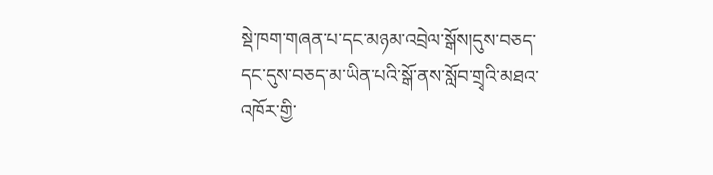སྡེ་ཁག་གཞན་པ་དང་མཉམ་འབྲེལ་སྒོས།དུས་བཅད་དང་དུས་བཅད་མ་ཡིན་པའི་སྒོ་ནས་སློབ་གྲྭའི་མཐའ་འཁོར་གྱི་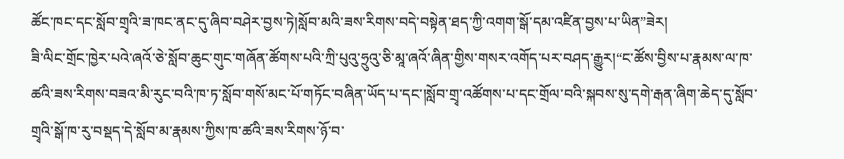ཚོང་ཁང་དང་སློབ་གྲྭའི་ཟ་ཁང་ནང་དུ་ཞིབ་བཤེར་བྱས་ཏེ།སློབ་མའི་ཟས་རིགས་བདེ་བསྟེན་ཐད་ཀྱི་འགག་སྒོ་དམ་འཛིན་བྱས་པ་ཡིན”ཟེར།
ཟི་ལིང་གྲོང་ཁྱེར་པའེ་ཞའོ་ཅེ་སློབ་ཆུང་གུང་གཞོན་ཚོགས་པའི་ཀྲི་པུའུ་ཧྲུའུ་ཅི་མཱ་ཞའོ་ཞིན་གྱིས་གསར་འགོད་པར་བཤད་རྒྱུར།“ང་ཚོས་བྱིས་པ་རྣམས་ལ་ཁ་ཚའི་ཟས་རིགས་བཟའ་མི་རུང་བའི་ཁ་ཏ་སློབ་གསོ་མང་པོ་གཏོང་བཞིན་ཡོད་པ་དང་།སློབ་གྲྭ་འཚོགས་པ་དང་གྲོལ་བའི་སྐབས་སུ་དགེ་རྒན་ཞིག་ཆེད་དུ་སློབ་གྲྭའི་སྒོ་ཁ་རུ་བསྡད་དེ་སློབ་མ་རྣམས་ཀྱིས་ཁ་ཚའི་ཟས་རིགས་ཉོ་བ་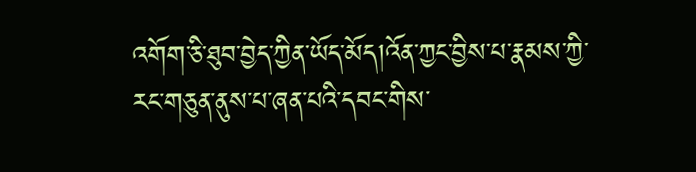འགོག་ཅི་ཐུབ་བྱེད་ཀྱིན་ཡོད་མོད།འོན་ཀྱང་བྱིས་པ་རྣམས་ཀྱི་རང་གཅུན་ནུས་པ་ཞན་པའི་དབང་གིས་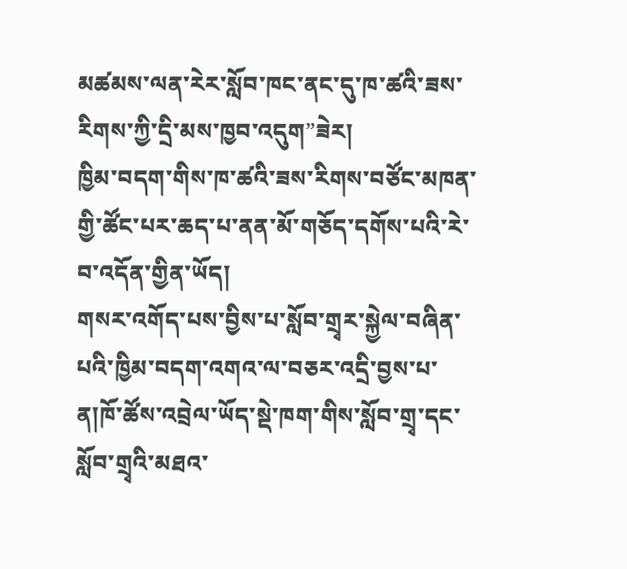མཚམས་ལན་རེར་སློབ་ཁང་ནང་དུ་ཁ་ཚའི་ཟས་རིགས་ཀྱི་དྲི་མས་ཁྱབ་འདུག”ཟེར།
ཁྱིམ་བདག་གིས་ཁ་ཚའི་ཟས་རིགས་བཙོང་མཁན་གྱི་ཚོང་པར་ཆད་པ་ནན་མོ་གཅོད་དགོས་པའི་རེ་བ་འདོན་གྱིན་ཡོད།
གསར་འགོད་པས་བྱིས་པ་སློབ་གྲྭར་སྐྱེལ་བཞིན་པའི་ཁྱིམ་བདག་འགའ་ལ་བཅར་འདྲི་བྱས་པ་ན།ཁོ་ཚོས་འབྲེལ་ཡོད་སྡེ་ཁག་གིས་སློབ་གྲྭ་དང་སློབ་གྲྭའི་མཐའ་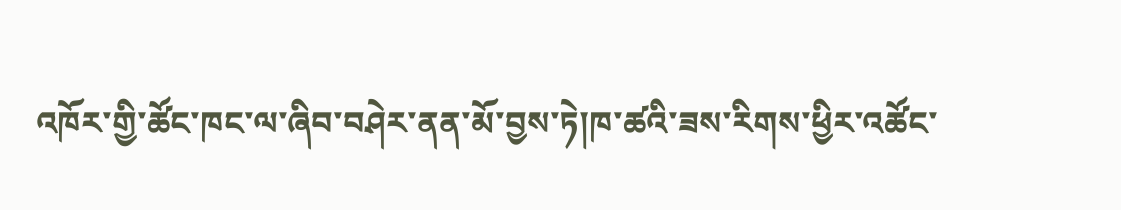འཁོར་གྱི་ཚོང་ཁང་ལ་ཞིབ་བཤེར་ནན་མོ་བྱས་ཏེ།ཁ་ཚའི་ཟས་རིགས་ཕྱིར་འཚོང་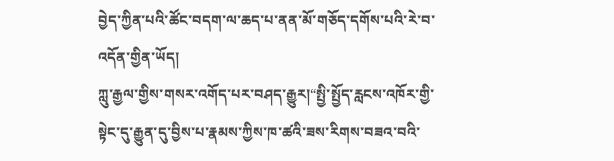བྱེད་ཀྱིན་པའི་ཚོང་བདག་ལ་ཆད་པ་ནན་མོ་གཅོད་དགོས་པའི་རེ་བ་འདོན་གྱིན་ཡོད།
ཀླུ་རྒྱལ་གྱིས་གསར་འགོད་པར་བཤད་རྒྱུར།“སྤྱི་སྤྱོད་རླངས་འཁོར་གྱི་སྟེང་དུ་རྒྱུན་དུ་བྱིས་པ་རྣམས་ཀྱིས་ཁ་ཚའི་ཟས་རིགས་བཟའ་བའི་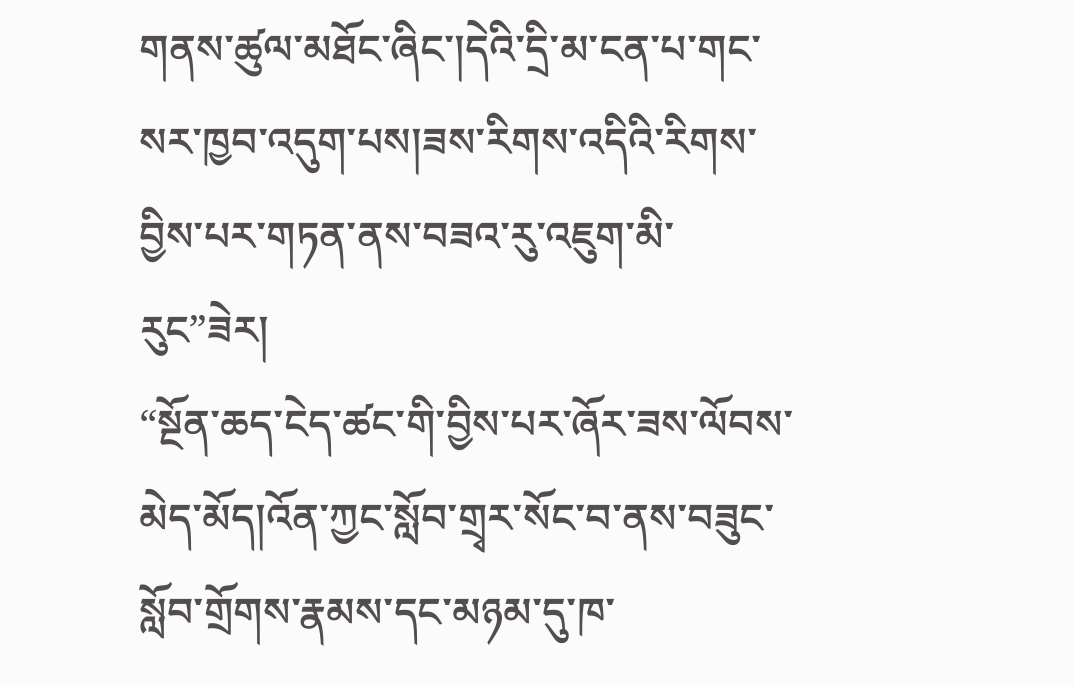གནས་ཚུལ་མཐོང་ཞིང་།དེའི་དྲི་མ་ངན་པ་གང་སར་ཁྱབ་འདུག་པས།ཟས་རིགས་འདིའི་རིགས་བྱིས་པར་གཏན་ནས་བཟའ་རུ་འཇུག་མི་རུང”ཟེར།
“སྔོན་ཆད་ངེད་ཚང་གི་བྱིས་པར་ཞོར་ཟས་ལོབས་མེད་མོད།འོན་ཀྱང་སློབ་གྲྭར་སོང་བ་ནས་བཟུང་སློབ་གྲོགས་རྣམས་དང་མཉམ་དུ་ཁ་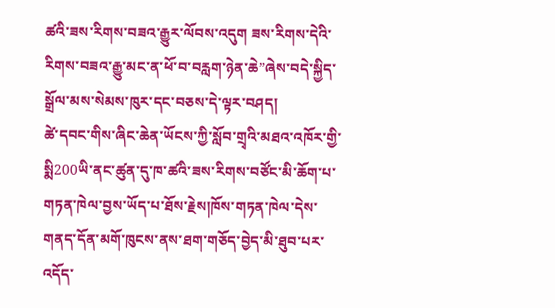ཚའི་ཟས་རིགས་བཟའ་རྒྱུར་ལོབས་འདུག ཟས་རིགས་དེའི་རིགས་བཟའ་རྒྱུ་མང་ན་ཕོ་བ་བརླག་ཉེན་ཆེ”ཞེས་བདེ་སྐྱིད་སྒྲོལ་མས་སེམས་ཁུར་དང་བཅས་དེ་ལྟར་བཤད།
ཚེ་དབང་གིས་ཞིང་ཆེན་ཡོངས་ཀྱི་སློབ་གྲྭའི་མཐའ་འཁོར་གྱི་སྨི200ཡི་ནང་ཚུན་དུ་ཁ་ཚའི་ཟས་རིགས་བཙོང་མི་ཆོག་པ་གཏན་ཁེལ་བྱས་ཡོད་པ་ཐོས་རྗེས།ཁོས་གཏན་ཁེལ་དེས་གནད་དོན་མགོ་ཁུངས་ནས་ཐག་གཅོད་བྱེད་མི་ཐུབ་པར་འདོད་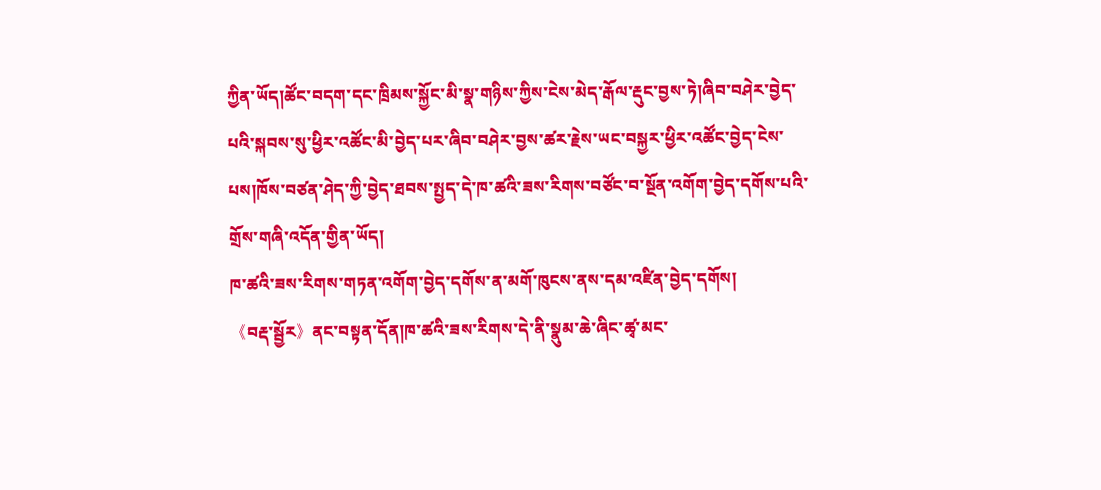ཀྱིན་ཡོད།ཚོང་བདག་དང་ཁྲིམས་སྐྱོང་མི་སྣ་གཉིས་ཀྱིས་ངེས་མེད་རྒོལ་རྡུང་བྱས་ཏེ།ཞིབ་བཤེར་བྱེད་པའི་སྐབས་སུ་ཕྱིར་འཚོང་མི་བྱེད་པར་ཞིབ་བཤེར་བྱས་ཚར་རྗེས་ཡང་བསྐྱར་ཕྱིར་འཚོང་བྱེད་ངེས་པས།ཁོས་བཙན་ཤེད་ཀྱི་བྱེད་ཐབས་སྤྱད་དེ་ཁ་ཚའི་ཟས་རིགས་བཙོང་བ་སྔོན་འགོག་བྱེད་དགོས་པའི་གྲོས་གཞི་འདོན་གྱིན་ཡོད།
ཁ་ཚའི་ཟས་རིགས་གཏན་འགོག་བྱེད་དགོས་ན་མགོ་ཁུངས་ནས་དམ་འཛིན་བྱེད་དགོས།
《བརྡ་སྦྱོར》ནང་བསྟན་དོན།ཁ་ཚའི་ཟས་རིགས་དེ་ནི་སྣུམ་ཆེ་ཞིང་ཚྭ་མང་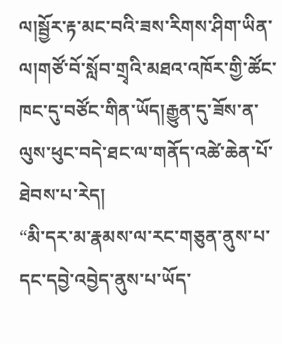ལ།སྦྱོར་རྟ་མང་བའི་ཟས་རིགས་ཤིག་ཡིན་ལ།གཙོ་བོ་སློབ་གྲྭའི་མཐའ་འཁོར་གྱི་ཚོང་ཁང་དུ་བཙོང་གིན་ཡོད།རྒྱུན་དུ་ཟོས་ན་ལུས་ཕུང་བདེ་ཐང་ལ་གནོད་འཚེ་ཆེན་པོ་ཐེབས་པ་རེད།
“མི་དར་མ་རྣམས་ལ་རང་གཅུན་ནུས་པ་དང་དབྱེ་འབྱེད་ནུས་པ་ཡོད་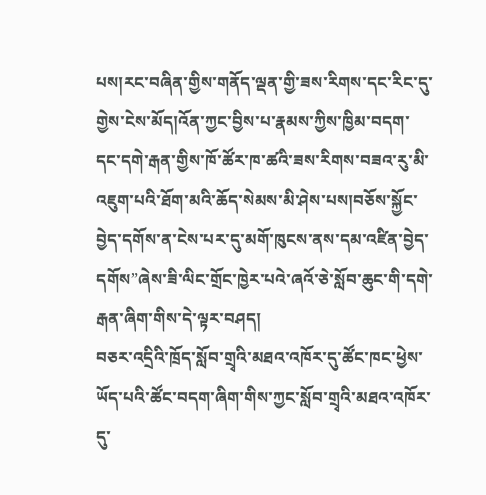པས།རང་བཞིན་གྱིས་གནོད་ལྡན་གྱི་ཟས་རིགས་དང་རིང་དུ་གྱེས་ངེས་མོད།འོན་ཀྱང་བྱིས་པ་རྣམས་ཀྱིས་ཁྱིམ་བདག་དང་དགེ་རྒན་གྱིས་ཁོ་ཚོར་ཁ་ཚའི་ཟས་རིགས་བཟའ་རུ་མི་འཇུག་པའི་ཐོག་མའི་ཆོད་སེམས་མི་ཤེས་པས།བཅོས་སྐྱོང་བྱེད་དགོས་ན་ངེས་པར་དུ་མགོ་ཁུངས་ནས་དམ་འཛིན་བྱེད་དགོས”ཞེས་ཟི་ལིང་གྲོང་ཁྱེར་པའེ་ཞའོ་ཅེ་སློབ་ཆུང་གི་དགེ་རྒན་ཞིག་གིས་དེ་ལྟར་བཤད།
བཅར་འདྲིའི་ཁྲོད་སློབ་གྲྭའི་མཐའ་འཁོར་དུ་ཚོང་ཁང་ཕྱེས་ཡོད་པའི་ཚོང་བདག་ཞིག་གིས་ཀྱང་སློབ་གྲྭའི་མཐའ་འཁོར་དུ་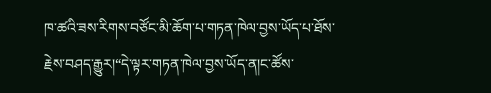ཁ་ཚའི་ཟས་རིགས་བཙོང་མི་ཆོག་པ་གཏན་ཁེལ་བྱས་ཡོད་པ་ཐོས་རྗེས་བཤད་རྒྱུར།“དེ་ལྟར་གཏན་ཁེལ་བྱས་ཡོད་ན།ང་ཚོས་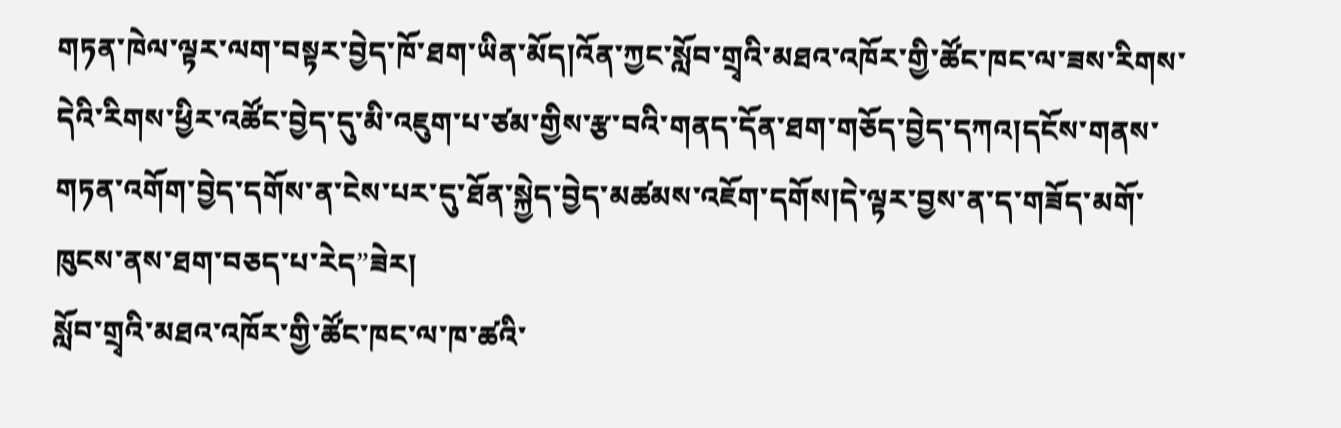གཏན་ཁེལ་ལྟར་ལག་བསྟར་བྱེད་ཁོ་ཐག་ཡིན་མོད།འོན་ཀྱང་སློབ་གྲྭའི་མཐའ་འཁོར་གྱི་ཚོང་ཁང་ལ་ཟས་རིགས་དེའི་རིགས་ཕྱིར་འཚོང་བྱེད་དུ་མི་འཇུག་པ་ཙམ་གྱིས་རྩ་བའི་གནད་དོན་ཐག་གཅོད་བྱེད་དཀའ།དངོས་གནས་གཏན་འགོག་བྱེད་དགོས་ན་ངེས་པར་དུ་ཐོན་སྐྱེད་བྱེད་མཚམས་འཇོག་དགོས།དེ་ལྟར་བྱས་ན་ད་གཟོད་མགོ་ཁུངས་ནས་ཐག་བཅད་པ་རེད”ཟེར།
སློབ་གྲྭའི་མཐའ་འཁོར་གྱི་ཚོང་ཁང་ལ་ཁ་ཚའི་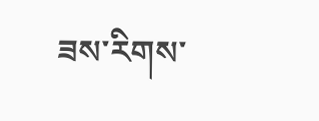ཟས་རིགས་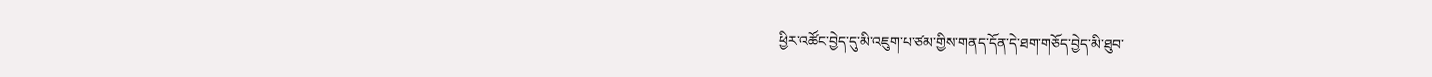ཕྱིར་འཚོང་བྱེད་དུ་མི་འཇུག་པ་ཙམ་གྱིས་གནད་དོན་དེ་ཐག་གཅོད་བྱེད་མི་ཐུབ་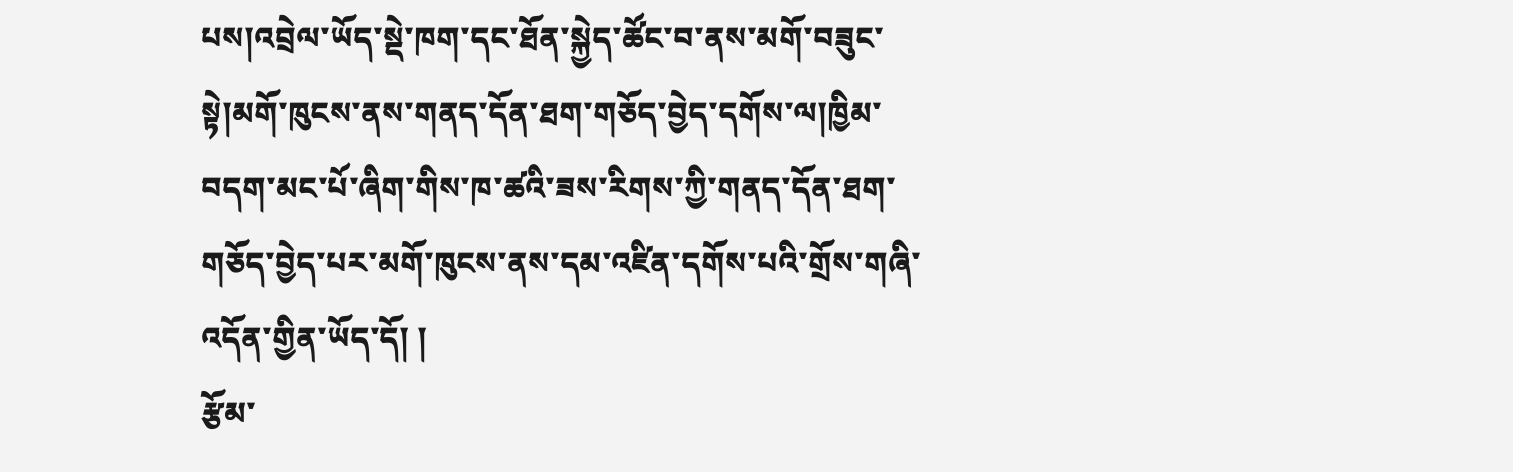པས།འབྲེལ་ཡོད་སྡེ་ཁག་དང་ཐོན་སྐྱེད་ཚོང་བ་ནས་མགོ་བཟུང་སྟེ།མགོ་ཁུངས་ནས་གནད་དོན་ཐག་གཅོད་བྱེད་དགོས་ལ།ཁྱིམ་བདག་མང་པོ་ཞིག་གིས་ཁ་ཚའི་ཟས་རིགས་ཀྱི་གནད་དོན་ཐག་གཅོད་བྱེད་པར་མགོ་ཁུངས་ནས་དམ་འཛིན་དགོས་པའི་གྲོས་གཞི་འདོན་གྱིན་ཡོད་དོ། །
རྩོམ་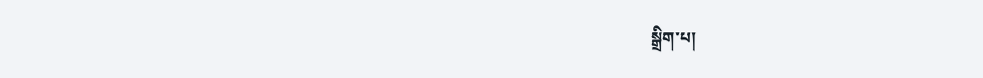སྒྲིག་པ།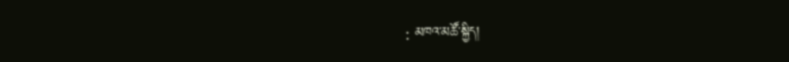: མཁའ་མཚོ་སྐྱིད།